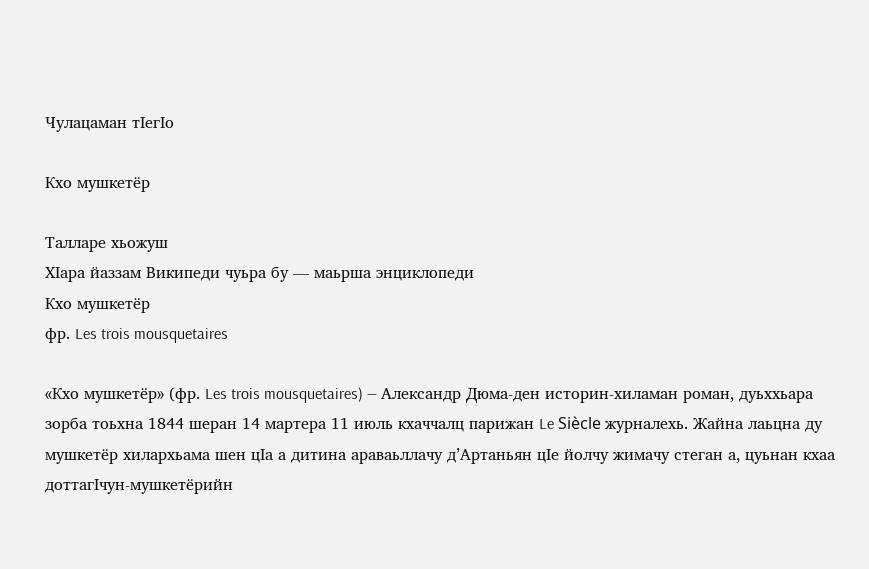Чулацаман тӀегӀо

Кхо мушкетёр

Талларе хьожуш
ХӀара йаззам Википеди чуьра бу — маьрша энциклопеди
Кхо мушкетёр
фр. Les trois mousquetaires

«Кхо мушкетёр» (фр. Les trois mousquetaires) — Александр Дюма-ден историн-хиламан роман, дуьххьара зорба тоьхна 1844 шеран 14 мартера 11 июль кхаччалц парижан Le Siècle журналехь. Жайна лаьцна ду мушкетёр хилархьама шен цӀа а дитина араваьллачу д’Артаньян цӀе йолчу жимачу стеган а, цуьнан кхаа доттагӀчун-мушкетёрийн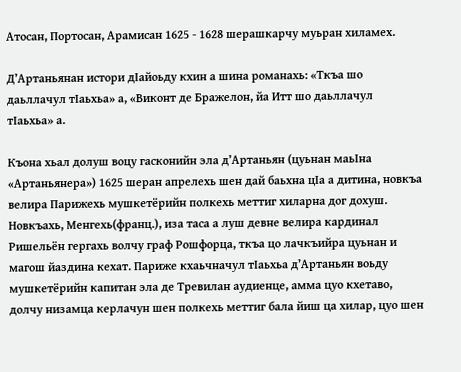Атосан, Портосан, Арамисан 1625 - 1628 шерашкарчу муьран хиламех.

Д’Артаньянан истори дӀайоьду кхин а шина романахь: «Ткъа шо даьллачул тӀаьхьа» а, «Виконт де Бражелон, йа Итт шо даьллачул тӀаьхьа» а.

Къона хьал долуш воцу гасконийн эла д’Артаньян (цуьнан маьӀна «Артаньянера») 1625 шеран апрелехь шен дай баьхна цӀа а дитина, новкъа велира Парижехь мушкетёрийн полкехь меттиг хиларна дог дохуш. Новкъахь, Менгехь(франц.), иза таса а луш девне велира кардинал Ришельён гергахь волчу граф Рошфорца, ткъа цо лачкъийра цуьнан и магош йаздина кехат. Париже кхаьчначул тӀаьхьа д’Артаньян воьду мушкетёрийн капитан эла де Тревилан аудиенце, амма цуо кхетаво, долчу низамца керлачун шен полкехь меттиг бала йиш ца хилар, цуо шен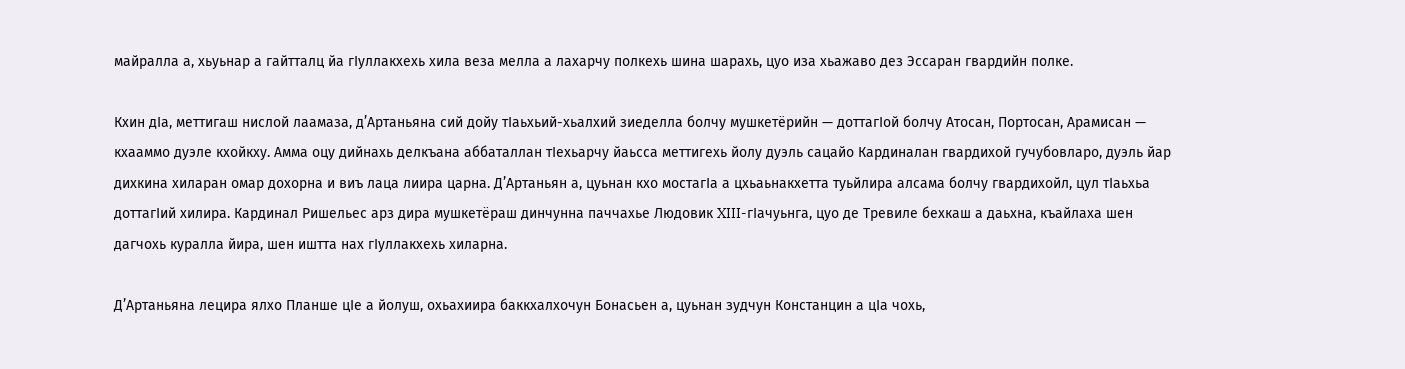майралла а, хьуьнар а гайтталц йа гӀуллакхехь хила веза мелла а лахарчу полкехь шина шарахь, цуо иза хьажаво дез Эссаран гвардийн полке.

Кхин дӀа, меттигаш нислой лаамаза, д’Артаньяна сий дойу тӀаьхьий-хьалхий зиеделла болчу мушкетёрийн — доттагӀой болчу Атосан, Портосан, Арамисан — кхааммо дуэле кхойкху. Амма оцу дийнахь делкъана аббаталлан тӀехьарчу йаьсса меттигехь йолу дуэль сацайо Кардиналан гвардихой гучубовларо, дуэль йар дихкина хиларан омар дохорна и виъ лаца лиира царна. Д’Артаньян а, цуьнан кхо мостагӀа а цхьаьнакхетта туьйлира алсама болчу гвардихойл, цул тӀаьхьа доттагӀий хилира. Кардинал Ришельес арз дира мушкетёраш динчунна паччахье Людовик XIII-гӀачуьнга, цуо де Тревиле бехкаш а даьхна, къайлаха шен дагчохь куралла йира, шен иштта нах гӀуллакхехь хиларна.

Д’Артаньяна лецира ялхо Планше цӀе а йолуш, охьахиира баккхалхочун Бонасьен а, цуьнан зудчун Констанцин а цӀа чохь,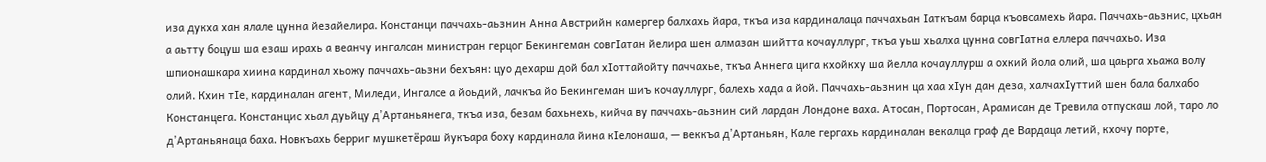иза дукха хан ялале цунна йезайелира. Констанци паччахь-аьзнин Анна Австрийн камергер балхахь йара, ткъа иза кардиналаца паччахьан Ӏаткъам барца къовсамехь йара. Паччахь-аьзнис, цхьан а аьтту боцуш ша езаш ирахь а веанчу ингалсан министран герцог Бекингеман совгӀатан йелира шен алмазан шийтта кочауллург, ткъа уьш хьалха цунна совгӀатна еллера паччахьо. Иза шпионашкара хиина кардинал хьожу паччахь-аьзни бехъян: цуо дехарш дой бал хӀоттайойту паччахье, ткъа Аннега цига кхойкху ша йелла кочауллурш а охкий йола олий, ша цаьрга хьажа волу олий. Кхин тӀе, кардиналан агент, Миледи, Ингалсе а йоьдий, лачкъа йо Бекингеман шиъ кочауллург, балехь хада а йой. Паччахь-аьзнин ца хаа хӀун дан деза, халчахӀуттий шен бала балхабо Констанцега. Констанцис хьал дуьйцу д’Артаньянега, ткъа иза, безам бахьнехь, кийча ву паччахь-аьзнин сий лардан Лондоне ваха. Атосан, Портосан, Арамисан де Тревила отпускаш лой, таро ло д’Артаньянаца баха. Новкъахь берриг мушкетёраш йукъара боху кардинала йина кӀелонаша, — веккъа д’Артаньян, Кале гергахь кардиналан векалца граф де Вардаца летий, кхочу порте,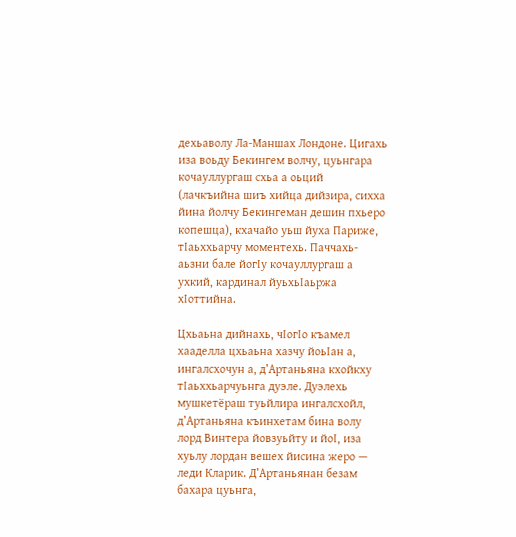дехьаволу Ла-Маншах Лондоне. Цигахь иза воьду Бекингем волчу, цуьнгара кочауллургаш схьа а оьций (лачкъийна шиъ хийца дийзира, сихха йина йолчу Бекингеман дешин пхьеро копешца), кхачайо уьш йуха Париже, тӀаьххьарчу моментехь. Паччахь-аьзни бале йогӀу кочауллургаш а ухкий, кардинал йуьхьӀаьржа хӀоттийна.

Цхьаьна дийнахь, чӀогӀо къамел хааделла цхьаьна хазчу йоьӀан а, ингалсхочун а, д’Артаньяна кхойкху тӀаьххьарчуьнга дуэле. Дуэлехь мушкетёраш туьйлира ингалсхойл, д’Артаньяна къинхетам бина волу лорд Винтера йовзуьйту и йоӀ, иза хуьлу лордан вешех йисина жеро — леди Кларик. Д’Артаньянан безам бахара цуьнга,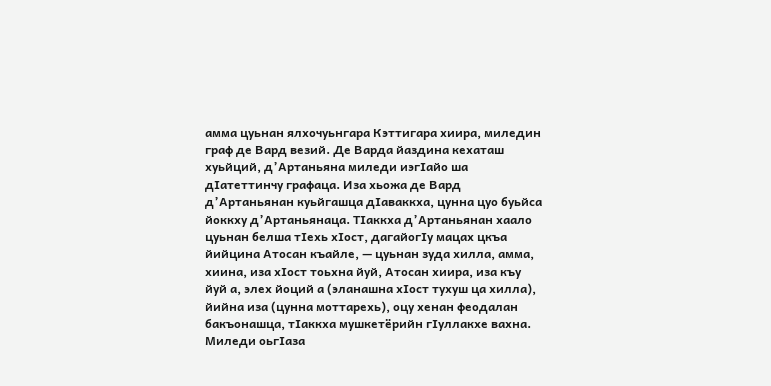амма цуьнан ялхочуьнгара Кэттигара хиира, миледин граф де Вард везий. Де Варда йаздина кехаташ хуьйций, д’Артаньяна миледи иэгӀайо ша дӀатеттинчу графаца. Иза хьожа де Вард д’Артаньянан куьйгашца дӀаваккха, цунна цуо буьйса йоккху д’Артаньянаца. ТӀаккха д’Артаньянан хаало цуьнан белша тӀехь хӀост, дагайогӀу мацах цкъа йийцина Атосан къайле, — цуьнан зуда хилла, амма, хиина, иза хӀост тоьхна йуй, Атосан хиира, иза къу йуй а, элех йоций а (эланашна хӀост тухуш ца хилла), йийна иза (цунна моттарехь), оцу хенан феодалан бакъонашца, тӀаккха мушкетёрийн гӀуллакхе вахна. Миледи оьгӀаза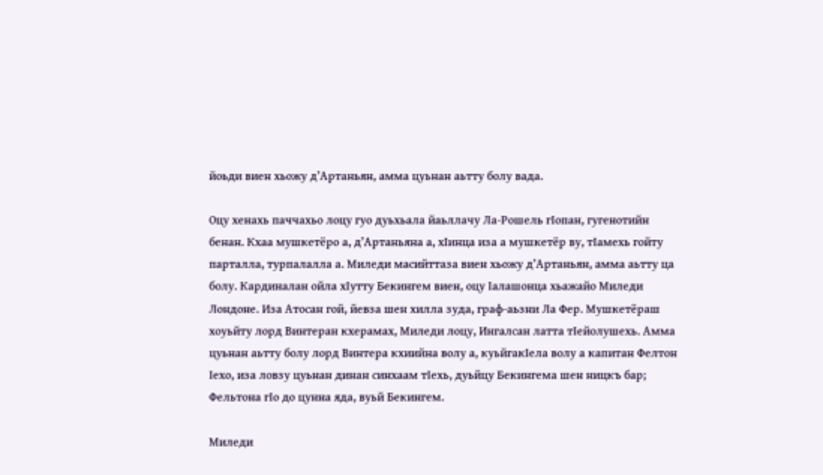йоьди виен хьожу д’Артаньян, амма цуьнан аьтту болу вада.

Оцу хенахь паччахьо лоцу гуо дуьхьала йаьллачу Ла-Рошель гӀопан, гугенотийн бенан. Кхаа мушкетёро а, д’Артаньяна а, хӀинца иза а мушкетёр ву, тӀамехь гойту парталла, турпалалла а. Миледи масийттаза виен хьожу д’Артаньян, амма аьтту ца болу. Кардиналан ойла хӀутту Бекингем виен, оцу Ӏалашонца хьажайо Миледи Лондоне. Иза Атосан гой, йевза шен хилла зуда, граф-аьзни Ла Фер. Мушкетёраш хоуьйту лорд Винтеран кхерамах, Миледи лоцу, Ингалсан латта тӀейолушехь. Амма цуьнан аьтту болу лорд Винтера кхиийна волу а, куьйгакӀела волу а капитан Фелтон Ӏехо, иза ловзу цуьнан динан синхаам тӀехь, дуьйцу Бекингема шен ницкъ бар; Фельтона гӀо до цунна яда, вуьй Бекингем.

Миледи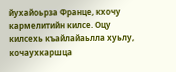йухайоьрза Франце, кхочу кармелитийн килсе. Оцу килсехь къайлайаьлла хуьлу, кочаухкаршца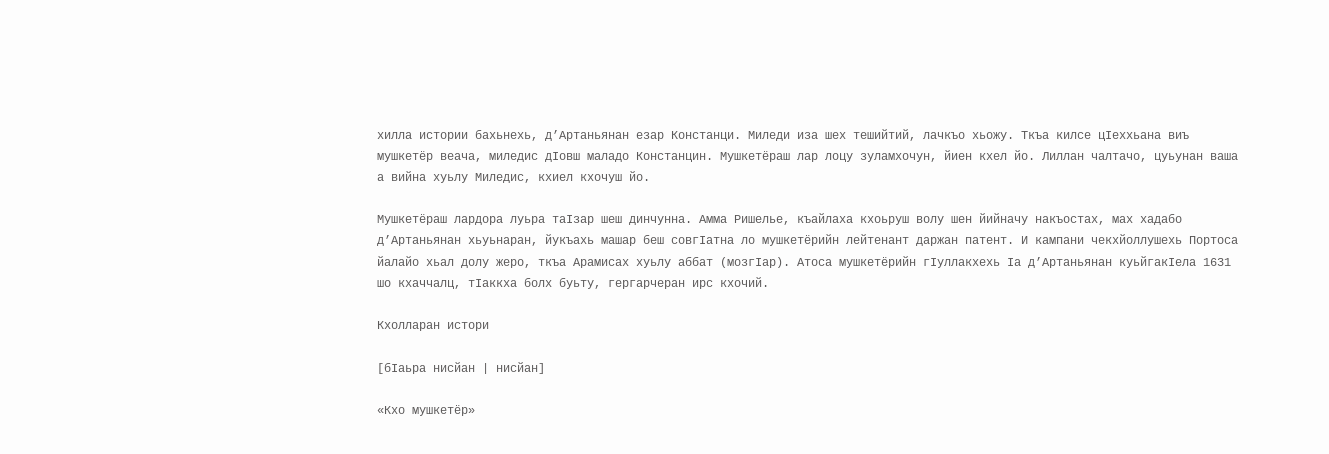хилла истории бахьнехь, д’Артаньянан езар Констанци. Миледи иза шех тешийтий, лачкъо хьожу. Ткъа килсе цӀеххьана виъ мушкетёр веача, миледис дӀовш маладо Констанцин. Мушкетёраш лар лоцу зуламхочун, йиен кхел йо. Лиллан чалтачо, цуьунан ваша а вийна хуьлу Миледис, кхиел кхочуш йо.

Мушкетёраш лардора луьра таӀзар шеш динчунна. Амма Ришелье, къайлаха кхоьруш волу шен йийначу накъостах, мах хадабо д’Артаньянан хьуьнаран, йукъахь машар беш совгӀатна ло мушкетёрийн лейтенант даржан патент. И кампани чекхйоллушехь Портоса йалайо хьал долу жеро, ткъа Арамисах хуьлу аббат (мозгӀар). Атоса мушкетёрийн гӀуллакхехь Ӏа д’Артаньянан куьйгакӀела 1631 шо кхаччалц, тӀаккха болх буьту, гергарчеран ирс кхочий.

Кхолларан истори

[бӀаьра нисйан | нисйан]

«Кхо мушкетёр»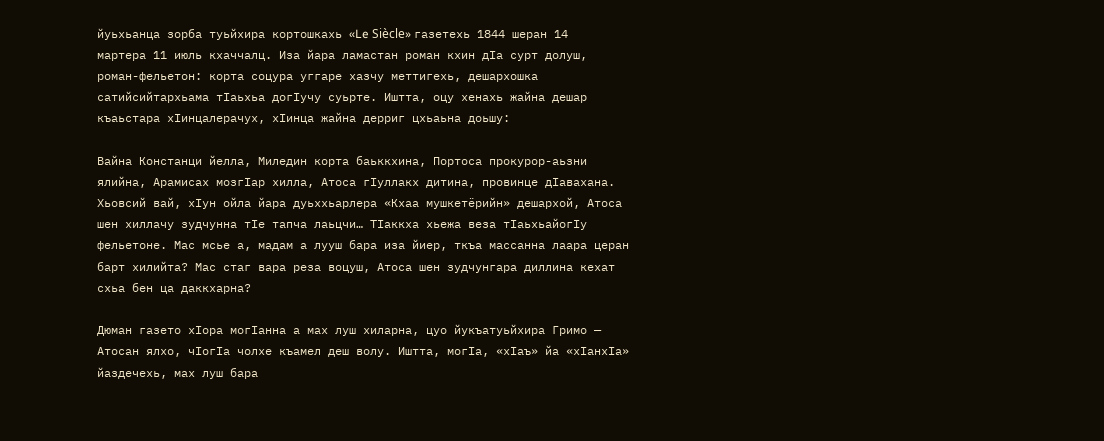йуьхьанца зорба туьйхира кортошкахь «Le Siècle» газетехь 1844 шеран 14 мартера 11 июль кхаччалц. Иза йара ламастан роман кхин дӀа сурт долуш, роман-фельетон: корта соцура уггаре хазчу меттигехь, дешархошка сатийсийтархьама тӀаьхьа догӀучу суьрте. Иштта, оцу хенахь жайна дешар къаьстара хӀинцалерачух, хӀинца жайна дерриг цхьаьна доьшу:

Вайна Констанци йелла, Миледин корта баьккхина, Портоса прокурор-аьзни ялийна, Арамисах мозгӀар хилла, Атоса гӀуллакх дитина, провинце дӀавахана. Хьовсий вай, хӀун ойла йара дуьххьарлера «Кхаа мушкетёрийн» дешархой, Атоса шен хиллачу зудчунна тӀе тапча лаьцчи… ТӀаккха хьежа веза тӀаьхьайогӀу фельетоне. Мас мсье а, мадам а лууш бара иза йиер, ткъа массанна лаара церан барт хилийта? Мас стаг вара реза воцуш, Атоса шен зудчунгара диллина кехат схьа бен ца даккхарна?

Дюман газето хӀора могӀанна а мах луш хиларна, цуо йукъатуьйхира Гримо — Атосан ялхо, чӀогӀа чолхе къамел деш волу. Иштта, могӀа, «хӀаъ» йа «хӀанхӀа» йаздечехь, мах луш бара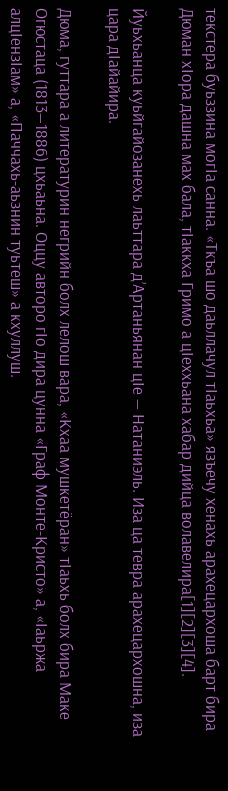текстера буьззина могӀа санна. «Ткъа шо даьллачул тӀаьхьа» язъечу хенахь арахецархоша барт бира Дюман хӀора дашна мах бала, тӀаккха Гримо а цӀеххьана хабар дийца волавелира[1][2][3][4].

Йуьхьанца куьйгайозанехь лаьттара д’Артаньянан цӀе — Натаниэль. Иза ца тевра арахецархошна, иза цара дӀайайира.

Дюма, гуттара а литературин негрийн болх лелош вара, «Кхаа мушкетёран» тӀаьхь болх бира Маке Огюстаца (1813—1886) цхьаьна. Оццу авторо гӀо дира цунна «Граф Монте-Кристо» а, «Ӏаьржа алцӀензӀам» а, «Паччахь-аьзнин туьтеш» а кхуллуш.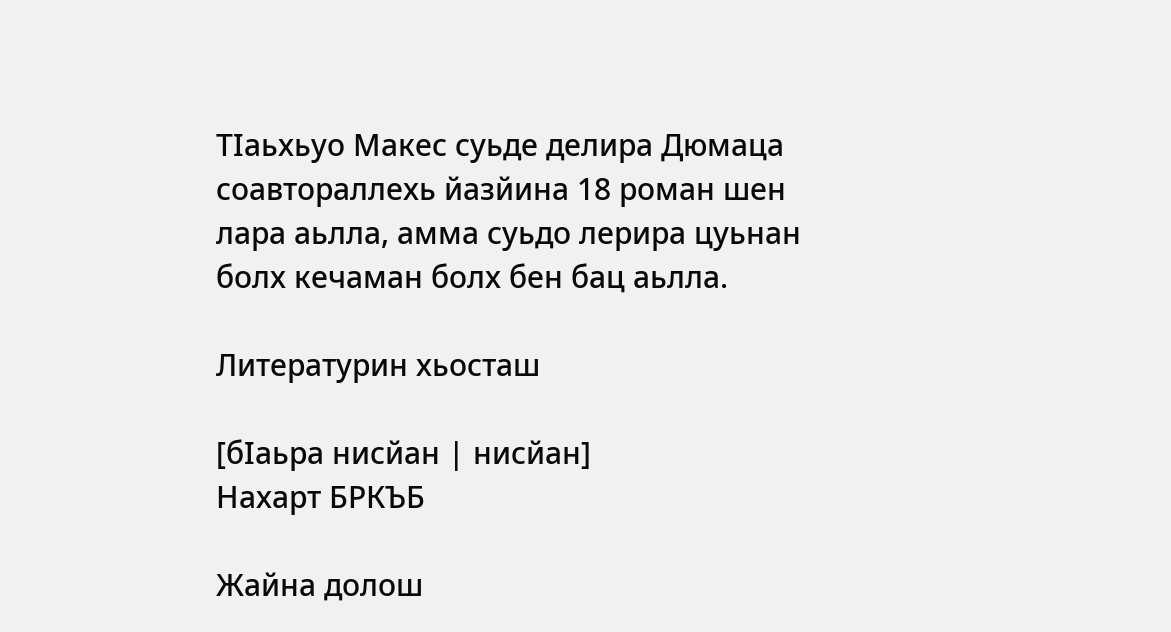ТӀаьхьуо Макес суьде делира Дюмаца соавтораллехь йазйина 18 роман шен лара аьлла, амма суьдо лерира цуьнан болх кечаман болх бен бац аьлла.

Литературин хьосташ

[бӀаьра нисйан | нисйан]
Нахарт БРКЪБ

Жайна долош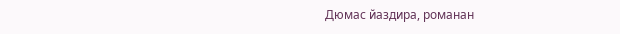Дюмас йаздира, романан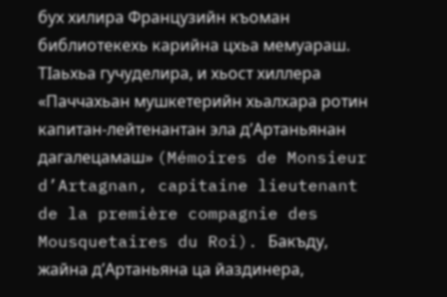бух хилира Французийн къоман библиотекехь карийна цхьа мемуараш. ТӀаьхьа гучуделира, и хьост хиллера «Паччахьан мушкетерийн хьалхара ротин капитан-лейтенантан эла д’Артаньянан дагалецамаш» (Mémoires de Monsieur d’Artagnan, capitaine lieutenant de la première compagnie des Mousquetaires du Roi). Бакъду, жайна д’Артаньяна ца йаздинера,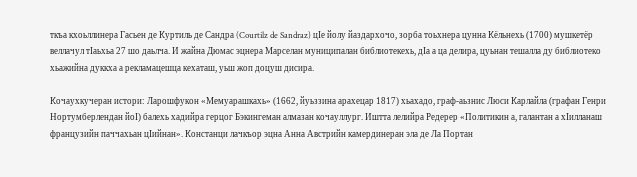ткъа кхоьллинера Гасьен де Куртиль де Сандра (Courtilz de Sandraz) цӀе йолу йаздархочо, зорба тоьхнера цунна Кёльнехь (1700) мушкетёр веллачул тӀаьхьа 27 шо даьлча. И жайна Дюмас эцнера Марселан муниципалан библиотекехь, дӀа а ца делира, цуьнан тешалла ду библиотеко хьажийна дуккха а рекламацешца кехаташ, уьш жоп доцуш дисира.

Кочаухкучеран истори: Ларошфукон «Мемуарашкахь» (1662, йуьззина арахецар 1817) хьахадо, граф-аьзнис Люси Карлайла (графан Генри Нортумберлендан йоӀ) балехь хадийра герцог Бэкингеман алмазан кочауллург. Иштта лелийра Редерер «Политикин а, галантан а хӀилланаш французийн паччахьан цӀийнан». Констанци лачкъор эцна Анна Австрийн камердинеран эла де Ла Портан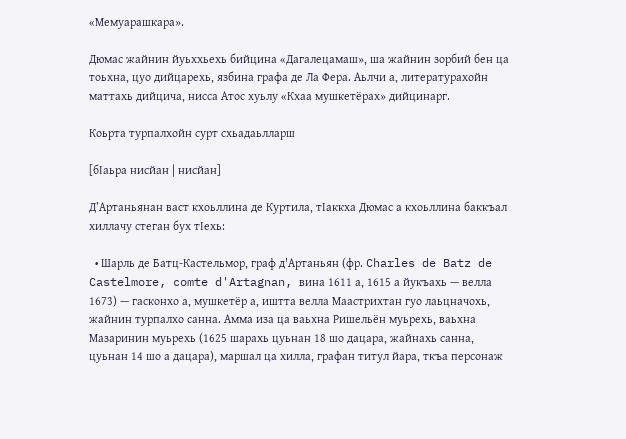«Мемуарашкара».

Дюмас жайнин йуьххьехь бийцина «Дагалецамаш», ша жайнин зорбий бен ца тоьхна, цуо дийцарехь, язбина графа де Ла Фера. Аьлчи а, литературахойн маттахь дийцича, нисса Атос хуьлу «Кхаа мушкетёрах» дийцинарг.

Коьрта турпалхойн сурт схьадаьлларш

[бӀаьра нисйан | нисйан]

Д’Артаньянан васт кхоьллина де Куртила, тӀаккха Дюмас а кхоьллина баккъал хиллачу стеган бух тӀехь:

  • Шарль де Батц-Кастельмор, граф д'Артаньян (фр. Charles de Batz de Castelmore, comte d'Artagnan, вина 1611 а, 1615 а йукъахь — велла 1673) — гасконхо а, мушкетёр а, иштта велла Маастрихтан гуо лаьцначохь, жайнин турпалхо санна. Амма иза ца ваьхна Ришельён муьрехь, ваьхна Мазаринин муьрехь (1625 шарахь цуьнан 18 шо дацара, жайнахь санна, цуьнан 14 шо а дацара), маршал ца хилла, графан титул йара, ткъа персонаж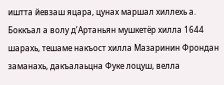иштта йевзаш яцара, цунах маршал хиллехь а. Боккъал а волу д’Артаньян мушкетёр хилла 1644 шарахь, тешаме накъост хилла Мазаринин Фрондан заманахь, дакъалаьцна Фуке лоцуш, велла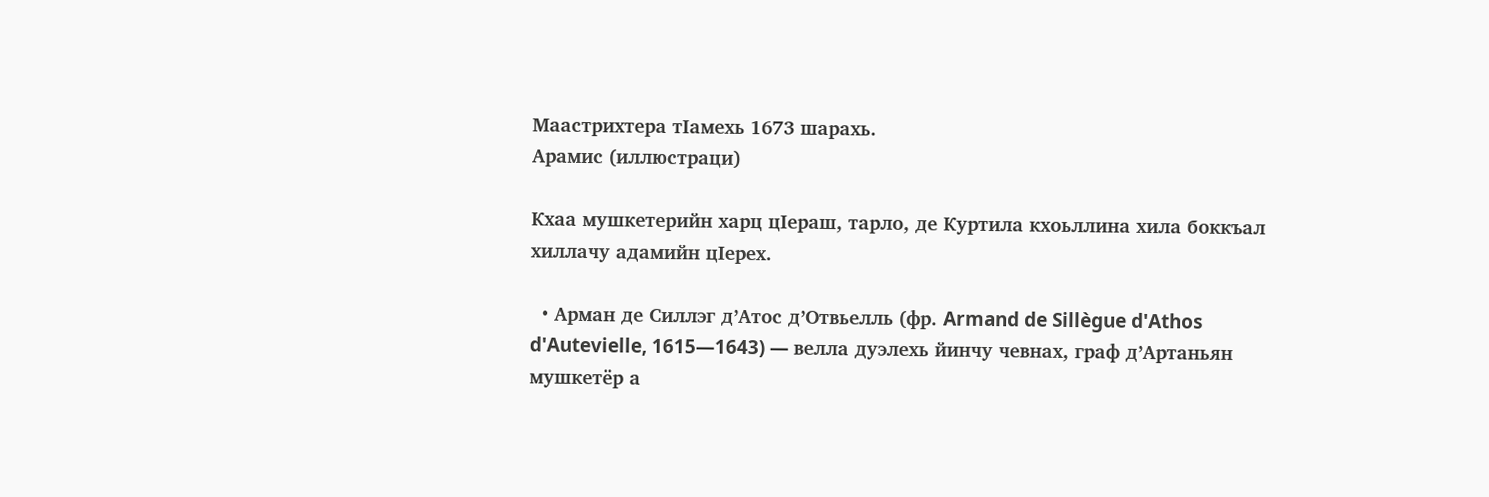Маастрихтера тӀамехь 1673 шарахь.
Арамис (иллюстраци)

Кхаа мушкетерийн харц цӀераш, тарло, де Куртила кхоьллина хила боккъал хиллачу адамийн цӀерех.

  • Арман де Силлэг д’Атос д’Отвьелль (фр. Armand de Sillègue d'Athos d'Autevielle, 1615—1643) — велла дуэлехь йинчу чевнах, граф д’Артаньян мушкетёр а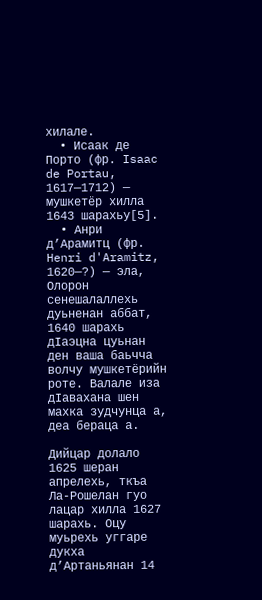хилале.
  • Исаак де Порто (фр. Isaac de Portau, 1617—1712) — мушкетёр хилла 1643 шарахьу[5].
  • Анри д’Арамитц (фр. Henri d'Aramitz, 1620—?) — эла, Олорон сенешалаллехь дуьненан аббат, 1640 шарахь дӀаэцна цуьнан ден ваша баьчча волчу мушкетёрийн роте. Валале иза дӀавахана шен махка зудчунца а, деа бераца а.

Дийцар долало 1625 шеран апрелехь, ткъа Ла-Рошелан гуо лацар хилла 1627 шарахь. Оцу муьрехь уггаре дукха д’Артаньянан 14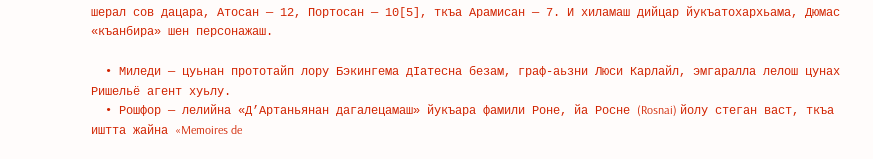шерал сов дацара, Атосан — 12, Портосан — 10[5], ткъa Арамиcан — 7. И хиламаш дийцар йукъатохархьама, Дюмас «къанбира» шен персонажаш.

  • Миледи — цуьнан прототайп лору Бэкингема дӀатесна безам, граф-аьзни Люси Карлайл, эмгаралла лелош цунах Ришельё агент хуьлу.
  • Рошфор — лелийна «Д’Артаньянан дагалецамаш» йукъара фамили Роне, йа Росне (Rosnai) йолу стеган васт, ткъа иштта жайна «Memoires de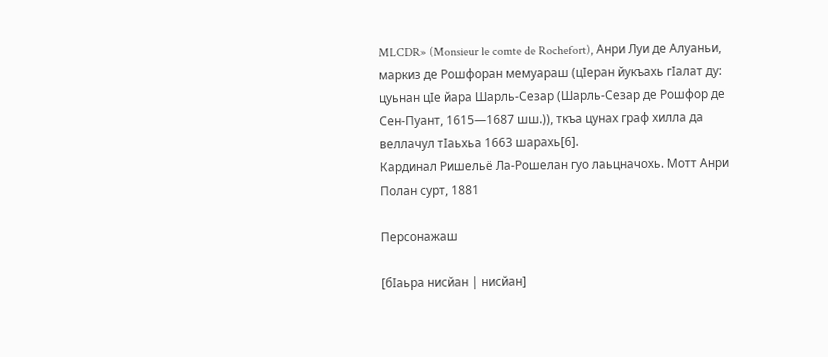MLCDR» (Monsieur le comte de Rochefort), Анри Луи де Алуаньи, маркиз де Рошфоран мемуараш (цӀеран йукъахь гӀалат ду: цуьнан цӀе йара Шарль-Сезар (Шарль-Сезар де Рошфор де Сен-Пуант, 1615—1687 шш.)), ткъа цунах граф хилла да веллачул тӀаьхьа 1663 шарахь[6].
Кардинал Ришельё Ла-Рошелан гуо лаьцначохь. Мотт Анри Полан сурт, 1881

Персонажаш

[бӀаьра нисйан | нисйан]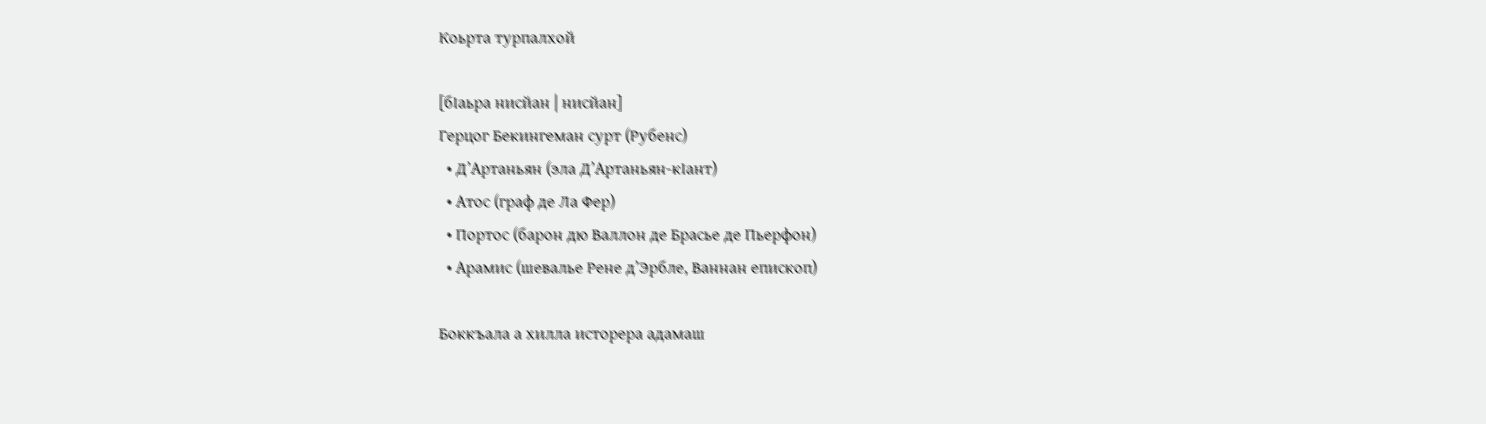Коьрта турпалхой

[бӀаьра нисйан | нисйан]
Герцог Бекингеман сурт (Рубенс)
  • Д’Артаньян (эла Д’Артаньян-кӀант)
  • Атос (граф де Ла Фер)
  • Портос (барон дю Валлон де Брасье де Пьерфон)
  • Арамис (шевалье Рене д’Эрбле, Ваннан епископ)

Боккъала а хилла исторера адамаш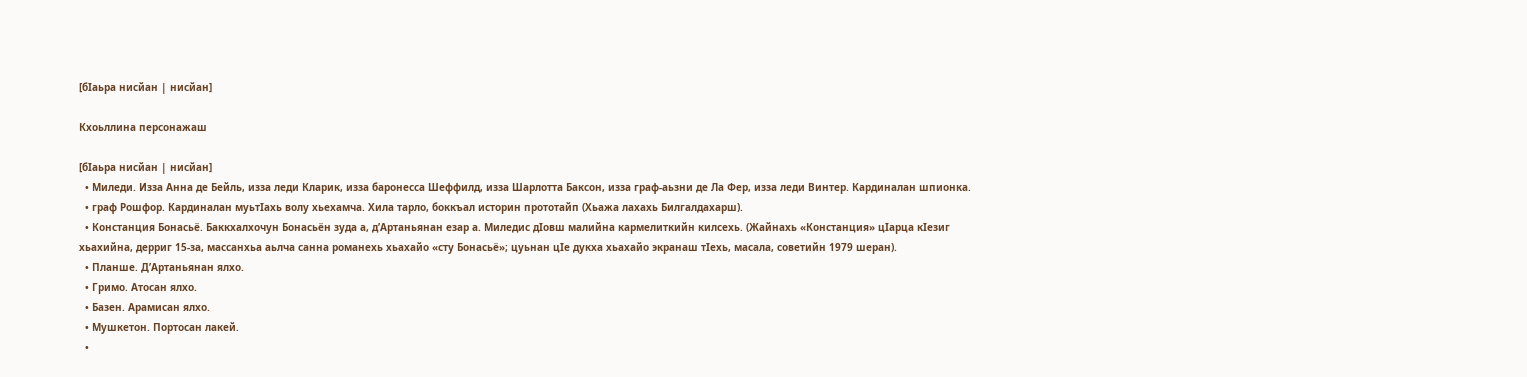[бӀаьра нисйан | нисйан]

Кхоьллина персонажаш

[бӀаьра нисйан | нисйан]
  • Миледи. Изза Анна де Бейль, изза леди Кларик, изза баронесса Шеффилд, изза Шарлотта Баксон, изза граф-аьзни де Ла Фер, изза леди Винтер. Кардиналан шпионка.
  • граф Рошфор. Кардиналан муьтӀахь волу хьехамча. Хила тарло, боккъал историн прототайп (Хьажа лахахь Билгалдахарш).
  • Констанция Бонасьё. Баккхалхочун Бонасьён зуда а, д’Артаньянан езар а. Миледис дӀовш малийна кармелиткийн килсехь. (Жайнахь «Констанция» цӀарца кӀезиг хьахийна, дерриг 15-за, массанхьа аьлча санна романехь хьахайо «сту Бонасьё»; цуьнан цӀе дукха хьахайо экранаш тӀехь, масала, советийн 1979 шеран).
  • Планше. Д’Артаньянан ялхо.
  • Гримо. Атосан ялхо.
  • Базен. Арамисан ялхо.
  • Мушкетон. Портосан лакей.
  •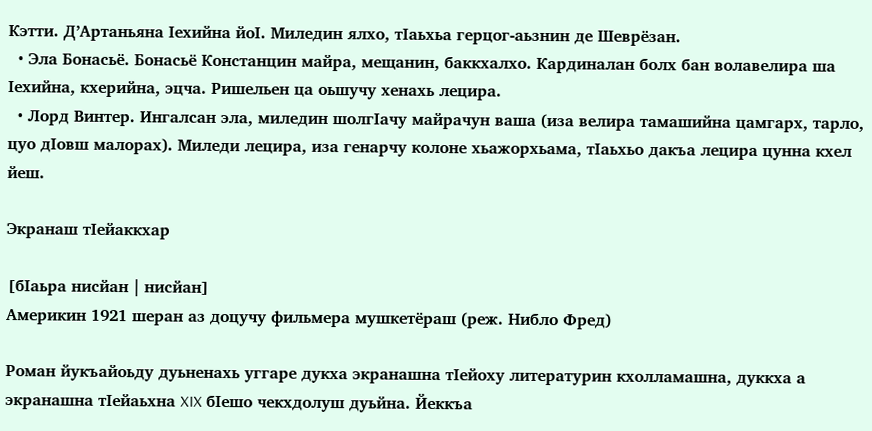Кэтти. Д’Артаньяна Ӏехийна йоӀ. Миледин ялхо, тӀаьхьа герцог-аьзнин де Шеврёзан.
  • Эла Бонасьё. Бонасьё Констанцин майра, мещанин, баккхалхо. Кардиналан болх бан волавелира ша Ӏехийна, кхерийна, эцча. Ришельен ца оьшучу хенахь лецира.
  • Лорд Винтер. Ингалсан эла, миледин шолгӀачу майрачун ваша (иза велира тамашийна цамгарх, тарло, цуо дӀовш малорах). Миледи лецира, иза генарчу колоне хьажорхьама, тӀаьхьо дакъа лецира цунна кхел йеш.

Экранаш тӀейаккхар

[бӀаьра нисйан | нисйан]
Америкин 1921 шеран аз доцучу фильмера мушкетёраш (реж. Нибло Фред)

Роман йукъайоьду дуьненахь уггаре дукха экранашна тӀейоху литературин кхолламашна, дуккха а экранашна тӀейаьхна XIX бӀешо чекхдолуш дуьйна. Йеккъа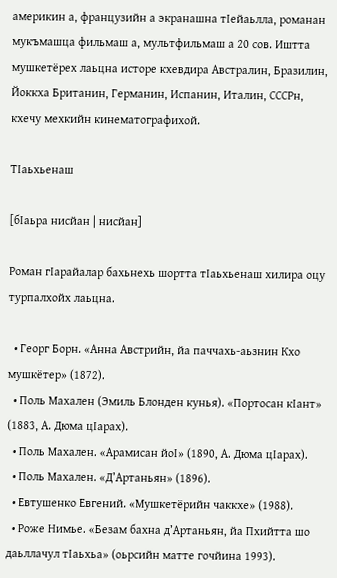америкин а, французийн а экранашна тӀейаьлла, романан мукъмашца фильмаш а, мультфильмаш а 20 сов. Иштта мушкетёрех лаьцна исторе кхевдира Австралин, Бразилин, Йоккха Британин, Германин, Испанин, Италин, СССРн, кхечу мехкийн кинематографихой.

ТӀаьхьенаш

[бӀаьра нисйан | нисйан]

Роман гӀарайалар бахьнехь шортта тӀаьхьенаш хилира оцу турпалхойх лаьцна.

  • Георг Борн. «Анна Австрийн, йа паччахь-аьзнин Кхо мушкётер» (1872).
  • Поль Махален (Эмиль Блонден кунья). «Портосан кӀант» (1883, А. Дюма цӀарах).
  • Поль Махален. «Арамисан йоӀ» (1890, А. Дюма цӀарах).
  • Поль Махален. «Д’Артаньян» (1896).
  • Евтушенко Евгений. «Мушкетёрийн чаккхе» (1988).
  • Роже Нимье. «Безам бахна д’Артаньян, йа Пхийтта шо даьллачул тӀаьхьа» (оьрсийн матте гочйина 1993).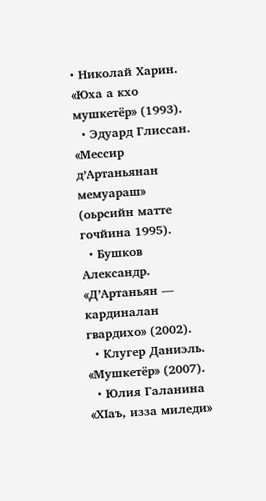• Николай Харин. «Юха а кхо мушкетёр» (1993).
  • Эдуард Глиссан. «Мессир д’Артаньянан мемуараш» (оьрсийн матте гочйина 1995).
  • Бушков Александр. «Д’Артаньян — кардиналан гвардихо» (2002).
  • Клугер Даниэль. «Мушкетёр» (2007).
  • Юлия Галанина «ХӀаъ, изза миледи»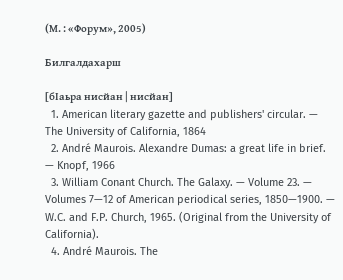(М. : «Форум», 2005)

Билгалдахарш

[бӀаьра нисйан | нисйан]
  1. American literary gazette and publishers' circular. — The University of California, 1864
  2. André Maurois. Alexandre Dumas: a great life in brief. — Knopf, 1966
  3. William Conant Church. The Galaxy. — Volume 23. — Volumes 7—12 of American periodical series, 1850—1900. — W.C. and F.P. Church, 1965. (Original from the University of California).
  4. André Maurois. The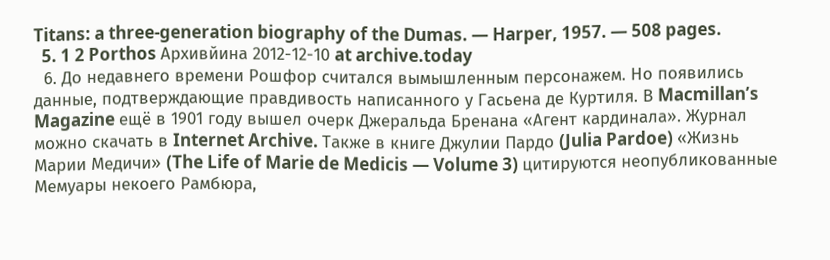Titans: a three-generation biography of the Dumas. — Harper, 1957. — 508 pages.
  5. 1 2 Porthos Архивйина 2012-12-10 at archive.today
  6. До недавнего времени Рошфор считался вымышленным персонажем. Но появились данные, подтверждающие правдивость написанного у Гасьена де Куртиля. В Macmillan’s Magazine ещё в 1901 году вышел очерк Джеральда Бренана «Агент кардинала». Журнал можно скачать в Internet Archive. Также в книге Джулии Пардо (Julia Pardoe) «Жизнь Марии Медичи» (The Life of Marie de Medicis — Volume 3) цитируются неопубликованные Мемуары некоего Рамбюра,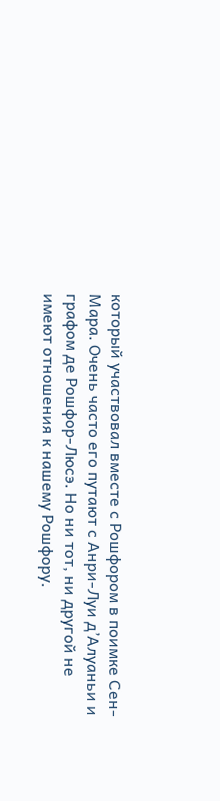который участвовал вместе с Рошфором в поимке Сен-Мара. Очень часто его путают с Анри-Луи д’Алуаньи и графом де Рошфор-Люсэ. Но ни тот, ни другой не имеют отношения к нашему Рошфору.